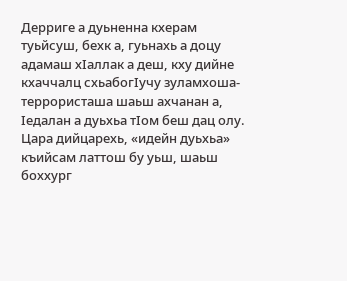Дерриге а дуьненна кхерам туьйсуш, бехк а, гуьнахь а доцу адамаш хIаллак а деш, кху дийне кхаччалц схьабогIучу зуламхоша-террористаша шаьш ахчанан а, Iедалан а дуьхьа тIом беш дац олу. Цара дийцарехь, «идейн дуьхьа» къийсам латтош бу уьш, шаьш боххург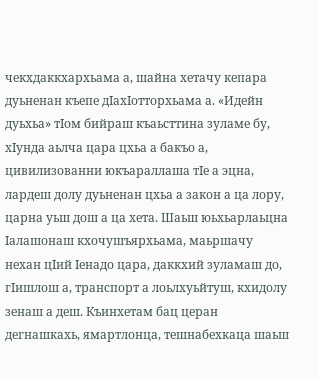чекхдаккхархьама а, шайна хетачу кепара дуьненан къепе дIахIотторхьама а. «Идейн дуьхьа» тIом бийраш къаьсттина зуламе бу, хIунда аьлча цара цхьа а бакъо а, цивилизованни юкъараллаша тIе а эцна, лардеш долу дуьненан цхьа а закон а ца лору, царна уьш дош а ца хета. Шаьш юьхьарлаьцна Iалашонаш кхочушъярхьама, маьршачу нехан цIий Iенадо цара, даккхий зуламаш до, гӀишлош а, транспорт а лоьлхуьйтуш, кхидолу зенаш а деш. Къинхетам бац церан дегнашкахь, ямартлонца, тешнабехкаца шаьш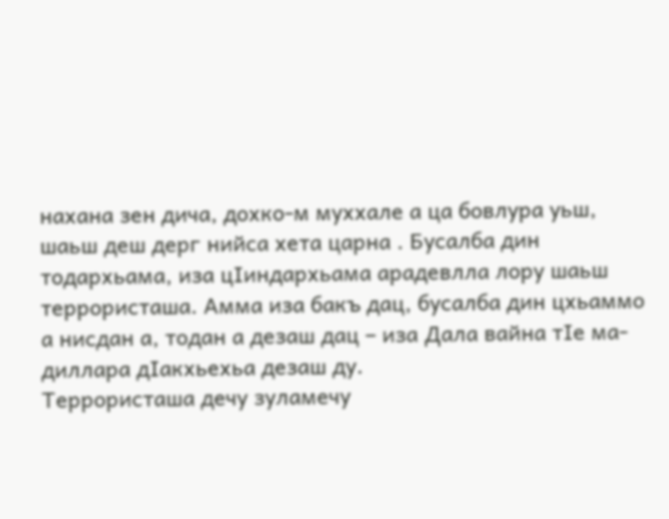нахана зен дича, дохко-м муххале а ца бовлура уьш, шаьш деш дерг нийса хета царна . Бусалба дин тодархьама, иза цIиндархьама арадевлла лору шаьш террористаша. Амма иза бакъ дац, бусалба дин цхьаммо а нисдан а, тодан а дезаш дац – иза Дала вайна тIе ма-диллара дIакхьехьа дезаш ду.
Террористаша дечу зуламечу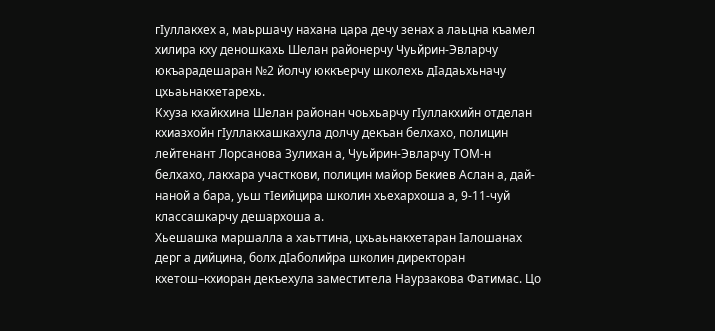гIуллакхех а, маьршачу нахана цара дечу зенах а лаьцна къамел хилира кху деношкахь Шелан районерчу Чуьйрин-Эвларчу юкъарадешаран №2 йолчу юккъерчу школехь дӀадаьхьначу цхьаьнакхетарехь.
Кхуза кхайкхина Шелан районан чоьхьарчу гӀуллакхийн отделан кхиазхойн гӀуллакхашкахула долчу декъан белхахо, полицин лейтенант Лорсанова Зулихан а, Чуьйрин-Эвларчу ТОМ-н белхахо, лакхара участкови, полицин майор Бекиев Аслан а, дай-наной а бара, уьш тӀеийцира школин хьехархоша а, 9-11-чуй классашкарчу дешархоша а.
Хьешашка маршалла а хаьттина, цхьаьнакхетаран Ӏалошанах дерг а дийцина, болх дӀаболийра школин директоран кхетош–кхиоран декъехула заместитела Наурзакова Фатимас. Цо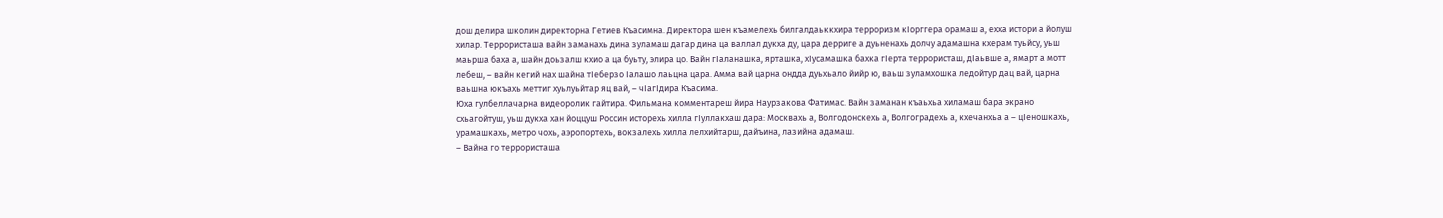дош делира школин директорна Гетиев Къасимна. Директора шен къамелехь билгалдаьккхира терроризм кӀорггера орамаш а, ехха истори а йолуш хилар. Террористаша вайн заманахь дина зуламаш дагар дина ца валлал дукха ду, цара дерриге а дуьненахь долчу адамашна кхерам туьйсу, уьш маьрша баха а, шайн доьзалш кхио а ца буьту, элира цо. Вайн гӀаланашка, ярташка, хӀусамашка бахка гӀерта террористаш, дӀаьвше а, ямарт а мотт лебеш, – вайн кегий нах шайна тӀеберзо Ӏалашо лаьцна цара. Амма вай царна ондда дуьхьало йийр ю, ваьш зуламхошка ледойтур дац вай, царна ваьшна юкъахь меттиг хуьлуьйтар яц вай, – чӀагӀдира Къасима.
Юха гулбеллачарна видеоролик гайтира. Фильмана комментареш йира Наурзакова Фатимас. Вайн заманан къаьхьа хиламаш бара экрано схьагойтуш, уьш дукха хан йоццуш Россин исторехь хилла гӀуллакхаш дара: Москвахь а, Волгодонскехь а, Волгоградехь а, кхечанхьа а – цӀеношкахь, урамашкахь, метро чохь, аэропортехь, вокзалехь хилла лелхийтарш, дайъина, лазийна адамаш.
– Вайна го террористаша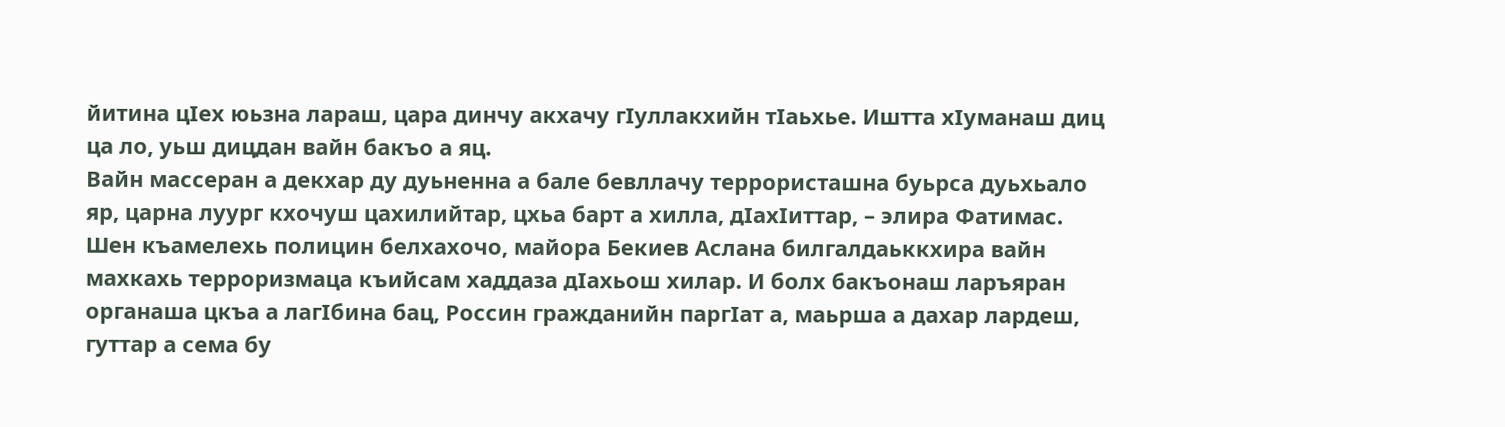йитина цӀех юьзна лараш, цара динчу акхачу гӀуллакхийн тӀаьхье. Иштта хӀуманаш диц ца ло, уьш дицдан вайн бакъо а яц.
Вайн массеран а декхар ду дуьненна а бале бевллачу террористашна буьрса дуьхьало яр, царна луург кхочуш цахилийтар, цхьа барт а хилла, дӀахӀиттар, – элира Фатимас.
Шен къамелехь полицин белхахочо, майора Бекиев Аслана билгалдаьккхира вайн махкахь терроризмаца къийсам хаддаза дӀахьош хилар. И болх бакъонаш ларъяран органаша цкъа а лагӀбина бац, Россин гражданийн паргӀат а, маьрша а дахар лардеш, гуттар а сема бу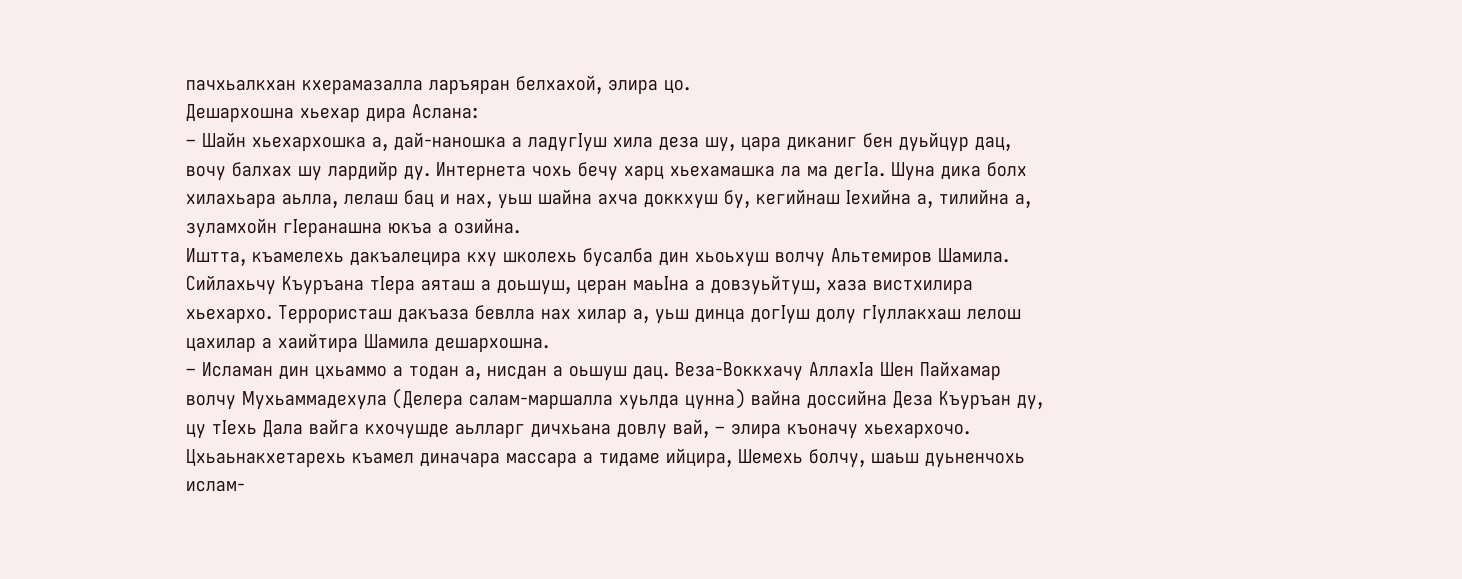пачхьалкхан кхерамазалла ларъяран белхахой, элира цо.
Дешархошна хьехар дира Аслана:
– Шайн хьехархошка а, дай-наношка а ладугӀуш хила деза шу, цара диканиг бен дуьйцур дац, вочу балхах шу лардийр ду. Интернета чохь бечу харц хьехамашка ла ма дегӀа. Шуна дика болх хилахьара аьлла, лелаш бац и нах, уьш шайна ахча доккхуш бу, кегийнаш Ӏехийна а, тилийна а, зуламхойн гӀеранашна юкъа а озийна.
Иштта, къамелехь дакъалецира кху школехь бусалба дин хьоьхуш волчу Альтемиров Шамила. Сийлахьчу Къуръана тIера аяташ а доьшуш, церан маьӀна а довзуьйтуш, хаза вистхилира хьехархо. Террористаш дакъаза бевлла нах хилар а, уьш динца догӀуш долу гӀуллакхаш лелош цахилар а хаийтира Шамила дешархошна.
– Исламан дин цхьаммо а тодан а, нисдан а оьшуш дац. Веза-Воккхачу АллахӀа Шен Пайхамар волчу Мухьаммадехула (Делера салам-маршалла хуьлда цунна) вайна доссийна Деза Къуръан ду, цу тӀехь Дала вайга кхочушде аьлларг дичхьана довлу вай, – элира къоначу хьехархочо.
Цхьаьнакхетарехь къамел диначара массара а тидаме ийцира, Шемехь болчу, шаьш дуьненчохь ислам-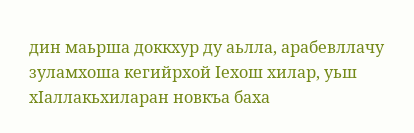дин маьрша доккхур ду аьлла, арабевллачу зуламхоша кегийрхой Ӏехош хилар, уьш хӀаллакьхиларан новкъа баха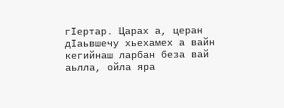гӀертар. Царах а, церан дӀаьвшечу хьехамех а вайн кегийнаш ларбан беза вай аьлла, ойла яра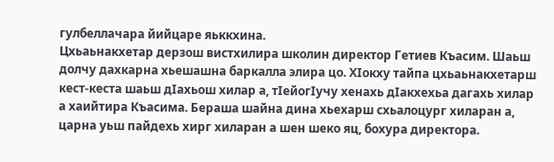гулбеллачара йийцаре яьккхина.
Цхьаьнакхетар дерзош вистхилира школин директор Гетиев Къасим. Шаьш долчу дахкарна хьешашна баркалла элира цо. ХӀокху тайпа цхьаьнакхетарш кест-кеста шаьш дӀахьош хилар а, тӀейогӀучу хенахь дӀакхехьа дагахь хилар а хаийтира Къасима. Бераша шайна дина хьехарш схьалоцург хиларан а, царна уьш пайдехь хирг хиларан а шен шеко яц, бохура директора.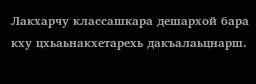Лакхарчу классашкара дешархой бара кху цхьаьнакхетарехь дакъалаьцнарш.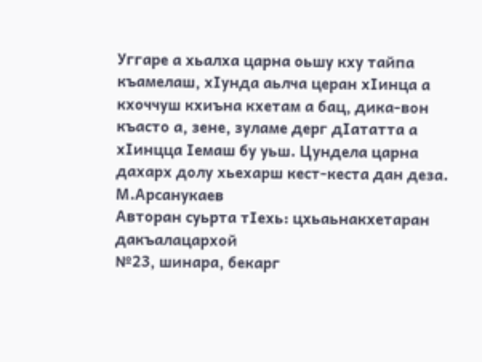Уггаре а хьалха царна оьшу кху тайпа къамелаш, хӀунда аьлча церан хӀинца а кхоччуш кхиъна кхетам а бац, дика-вон къасто а, зене, зуламе дерг дӀататта а хӀинцца Ӏемаш бу уьш. Цундела царна дахарх долу хьехарш кест-кеста дан деза.
М.Арсанукаев
Авторан суьрта тӀехь: цхьаьнакхетаран дакъалацархой
№23, шинара, бекарг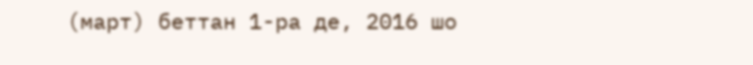(март) беттан 1-ра де, 2016 шо